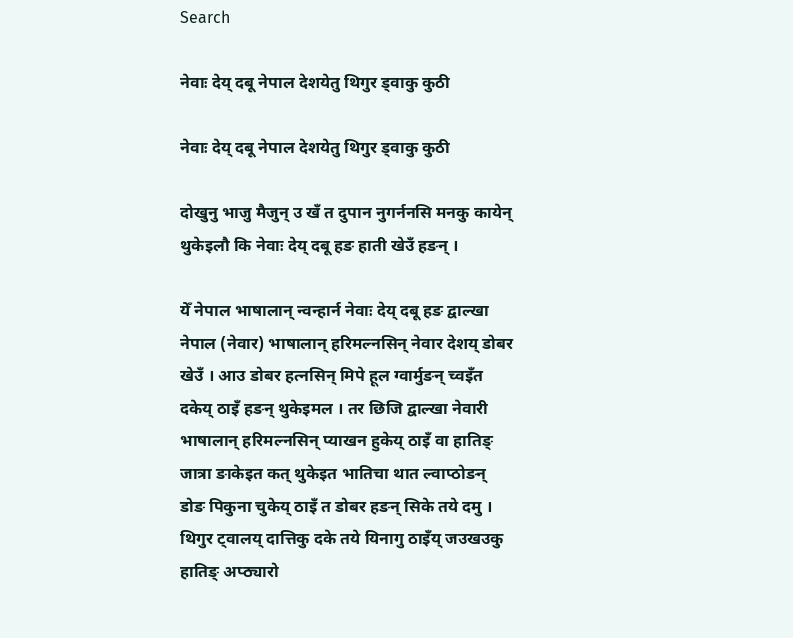Search

नेवाः देय् दबू नेपाल देशयेतु थिगुर ड्वाकु कुठी

नेवाः देय् दबू नेपाल देशयेतु थिगुर ड्वाकु कुठी

दोखुनु भाजु मैजुन् उ खँ त दुपान नुगर्ननसि मनकु कायेन् थुकेइलौ कि नेवाः देय् दबू हङ हाती खेउँ हङन् ।

येँ नेपाल भाषालान् न्वन्हार्न नेवाः देय् दबू हङ द्वाल्खा नेपाल (नेवार) भाषालान् हरिमल्नसिन् नेवार देशय् डोबर खेउँ । आउ डोबर हत्नसिन् मिपे हूल ग्वार्मुङन् च्वइँत दकेय् ठाइँ हङन् थुकेइमल । तर छिजि द्वाल्खा नेवारी भाषालान् हरिमल्नसिन् प्याखन हुकेय् ठाइँ वा हातिङ् जात्रा ङाकेइत कत् थुकेइत भातिचा थात ल्वाप्ठोङन् डोङ पिकुना चुकेय् ठाइँ त डोबर हङन् सिके तये दमु । थिगुर ट्वालय् दात्तिकु दके तये यिनागु ठाइँय् जउखउकु हातिङ् अप्ठ्यारो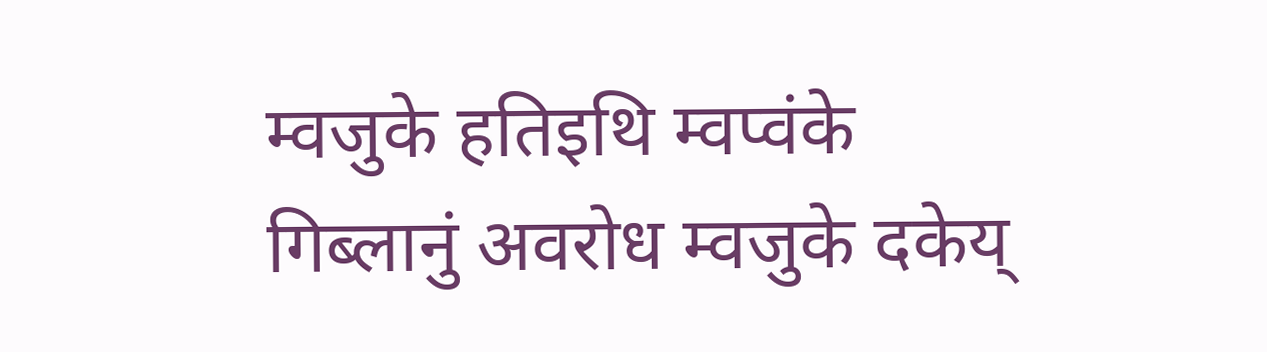म्वजुके हतिइथि म्वप्वंके गिब्लानुं अवरोध म्वजुके दकेय्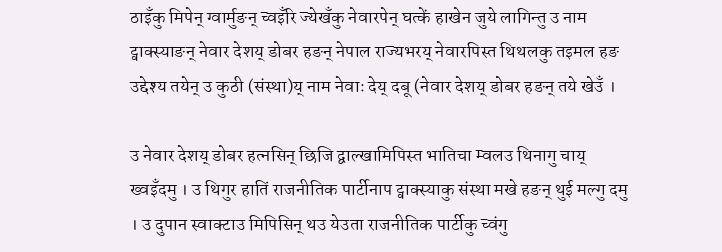ठाइँकु मिपेन् ग्वार्मुङन् च्वइँरि ज्येखँकु नेवारपेन् घत्कें हाखेन जुये लागिन्तु उ नाम ट्वाक्स्याङन् नेवार देशय् डोबर हङन् नेपाल राज्यभरय् नेवारपिस्त थिथलकु तइमल हङ उद्देश्य तयेन् उ कुठी (संस्था)य् नाम नेवाः देय् दबू (नेवार देशय् डोबर हङन् तये खेउँ ।

उ नेवार देशय् डोबर हत्नसिन् छिजि द्वाल्खामिपिस्त भातिचा म्वलउ थिनागु चाय् ख्वइँदमु । उ थिगुर हातिं राजनीतिक पार्टीनाप ट्वाक्स्याकु संस्था मखे हङन् थुई मल्गु दमु । उ दुपान स्वाक्टाउ मिपिसिन् थउ येउता राजनीतिक पार्टीकु च्वंगु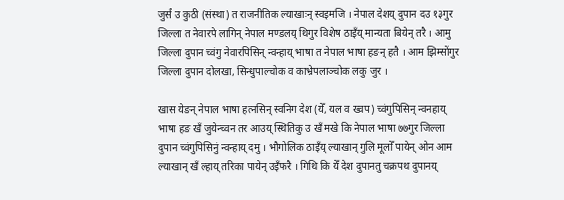जुर्सं उ कुठी (संस्था) त राजनीतिक ल्याखाःन् स्वइमजि । नेपाल देशय् दुपान दउ १३गुर जिल्ला त नेवारपे लागिन् नेपाल मण्डलय् थिगुर विशेष ठाइँय् मान्यता बियेन् तरै । आमु जिल्ला दुपान च्वंगु नेवारपिसिन् न्वन्हाय् भाषा त नेपाल भाषा हङन् हतै । आम झिम्सोंगुर जिल्ला दुपान दोलखा, सिन्धुपाल्चोक व काभ्रेपलाञ्चोक लकु जुर ।

खास येङन् नेपाल भाषा हत्नसिन् स्वनिग देश (येँ, यल व ख्वप) च्वंगुपिसिन् न्वनहाय् भाषा हङ खँ जुयेन्च्वन तर आउय् स्थितिकु उ खँ मखे कि नेपाल भाषा ७७गुर जिल्ला दुपान च्वंगुपिसिनुं न्वन्हाय् दमु । भौगोलिक ठाइँय् ल्याखान् गुलि मूलोँ पायेन् ओन आम ल्याखान् खँ ल्हाय् तरिका पायेन् उइँफरै । गिथि कि येँ देश दुपानतु चक्रपथ दुपानय्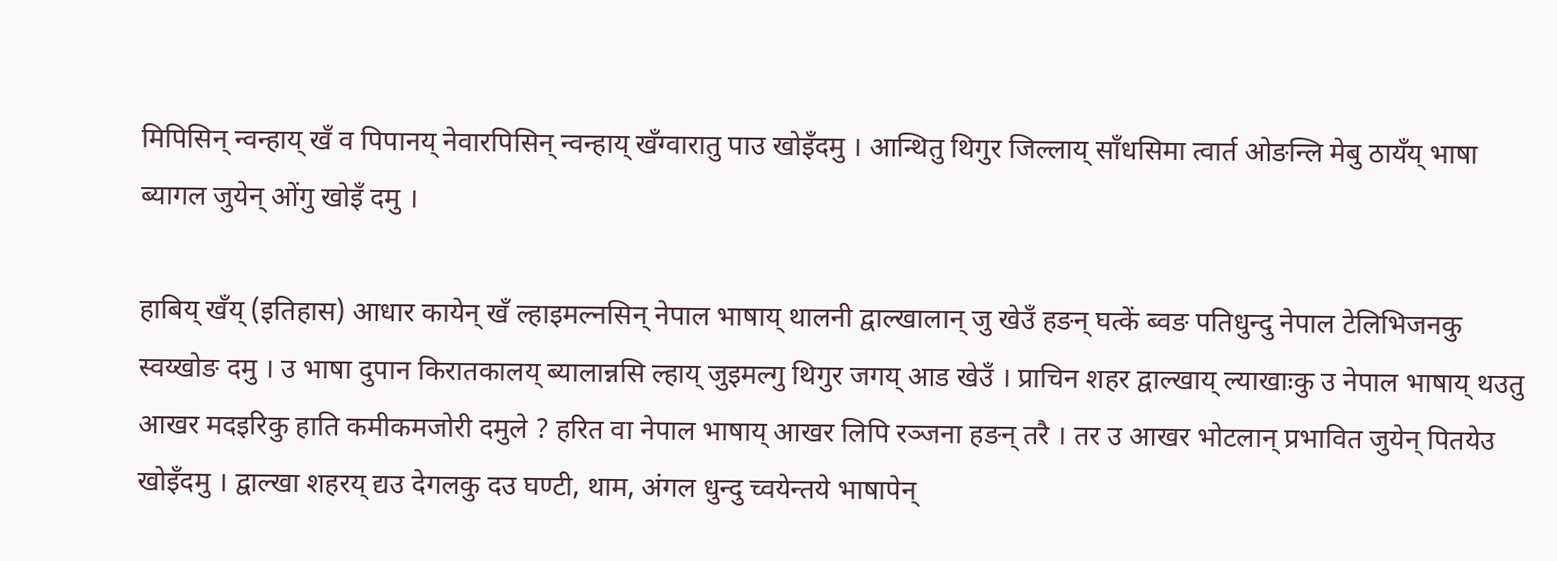मिपिसिन् न्वन्हाय् खँ व पिपानय् नेवारपिसिन् न्वन्हाय् खँग्वारातु पाउ खोइँदमु । आन्थितु थिगुर जिल्लाय् साँधसिमा त्वार्त ओङन्लि मेबु ठायँय् भाषा ब्यागल जुयेन् ओंगु खोइँ दमु ।

हाबिय् खँय् (इतिहास) आधार कायेन् खँ ल्हाइमल्नसिन् नेपाल भाषाय् थालनी द्वाल्खालान् जु खेउँ हङन् घत्कें ब्वङ पतिधुन्दु नेपाल टेलिभिजनकु स्वय्खोङ दमु । उ भाषा दुपान किरातकालय् ब्यालान्नसि ल्हाय् जुइमल्गु थिगुर जगय् आड खेउँ । प्राचिन शहर द्वाल्खाय् ल्याखाःकु उ नेपाल भाषाय् थउतु आखर मदइरिकु हाति कमीकमजोरी दमुले ? हरित वा नेपाल भाषाय् आखर लिपि रञ्जना हङन् तरै । तर उ आखर भोटलान् प्रभावित जुयेन् पितयेउ खोइँदमु । द्वाल्खा शहरय् द्यउ देगलकु दउ घण्टी, थाम, अंगल धुन्दु च्वयेन्तये भाषापेन्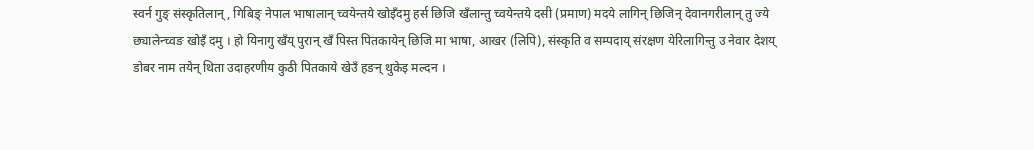स्वर्न गुङ् संस्कृतिलान्, गिबिङ् नेपाल भाषालान् च्वयेन्तये खोइँदमु हर्स छिजि खँलान्तु च्वयेन्तये दसी (प्रमाण) मदये लागिन् छिजिन् देवानगरीलान् तु ज्ये छ्यालेन्च्वङ खोइँ दमु । हो यिनागु खँय् पुरान् खँ पिस्त पितकायेन् छिजि मा भाषा, आखर (लिपि), संस्कृति व सम्पदाय् संरक्षण येरिलागिन्तु उ नेवार देशय् डोबर नाम तयेन् थिता उदाहरणीय कुठी पितकाये खेउँ हङन् थुकेइ मल्दन ।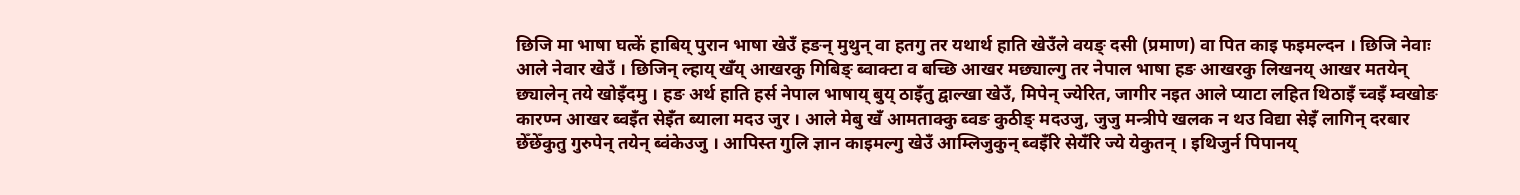छिजि मा भाषा घत्कें हाबिय् पुरान भाषा खेउँ हङन् मुथुन् वा हतगु तर यथार्थ हाति खेउँले वयङ् दसी (प्रमाण) वा पित काइ फइमल्दन । छिजि नेवाः आले नेवार खेउँ । छिजिन् ल्हाय् खँय् आखरकु गिबिङ् ब्वाक्टा व बच्छि आखर मछ्याल्गु तर नेपाल भाषा हङ आखरकु लिखनय् आखर मतयेन् छ्यालेन् तये खोइँदमु । हङ अर्थ हाति हर्स नेपाल भाषाय् बुय् ठाइँतु द्वाल्खा खेउँ, मिपेन् ज्येरित, जागीर नइत आले प्याटा लहित थिठाइँ च्वइँ म्वखोङ कारण्न आखर ब्वइँत सेइँत ब्याला मदउ जुर । आले मेबु खँ आमताक्कु ब्वङ कुठीङ् मदउजु, जुजु मन्त्रीपे खलक न थउ विद्या सेइँ लागिन् दरबार छेँछेँकुतु गुरुपेन् तयेन् ब्वंकेउजु । आपिस्त गुलि ज्ञान काइमल्गु खेउँ आम्लिजुकुन् ब्वइँरि सेयँरि ज्ये येकुतन् । इथिजुर्न पिपानय्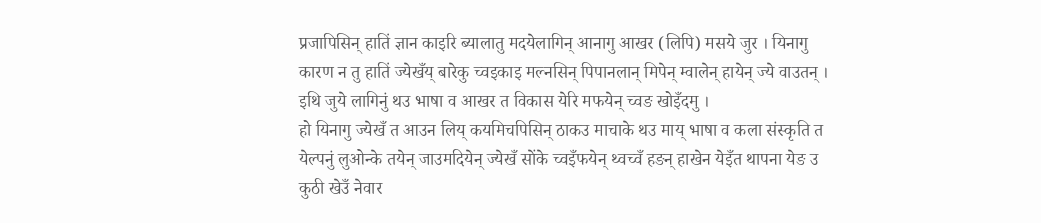प्रजापिसिन् हातिं ज्ञान काइरि ब्यालातु मदयेलागिन् आनागु आखर (लिपि) मसये जुर । यिनागु कारण न तु हातिं ज्येखँय् बारेकु च्वइकाइ मल्नसिन् पिपानलान् मिपेन् म्वालेन् हायेन् ज्ये वाउतन् । इथि जुये लागिनुं थउ भाषा व आखर त विकास येरि मफयेन् च्वङ खोइँदमु ।
हो यिनागु ज्येखँ त आउन लिय् कयमिचपिसिन् ठाकउ माचाके थउ माय् भाषा व कला संस्कृति त येल्पनुं लुओन्के तयेन् जाउमदियेन् ज्येखँ सोंके च्वइँफयेन् थ्वच्वँ हङन् हाखेन येइँत थापना येङ उ कुठी खेउँ नेवार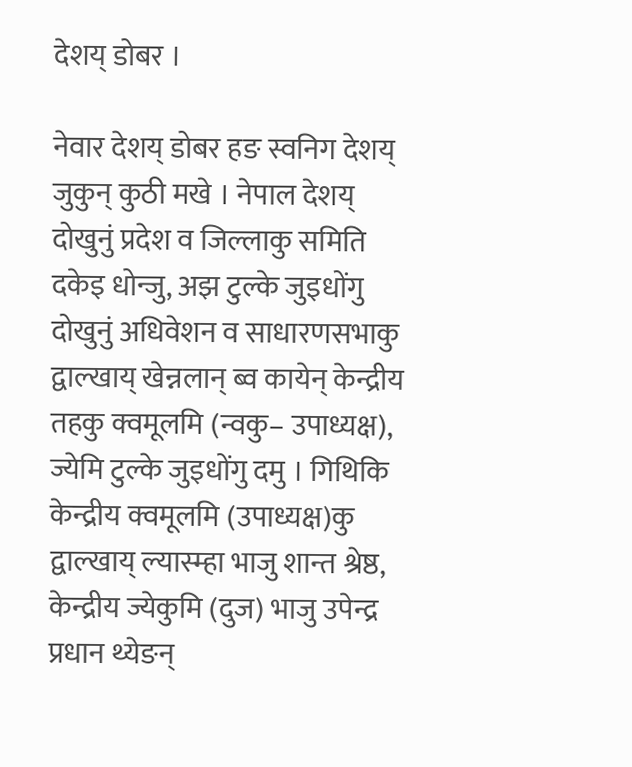देशय् डोबर ।

नेवार देशय् डोबर हङ स्वनिग देशय् जुकुन् कुठी मखे । नेपाल देशय् दोखुनुं प्रदेश व जिल्लाकु समिति दकेइ धोन्जु, अझ टुल्के जुइधोंगु दोखुनुं अधिवेशन व साधारणसभाकु द्वाल्खाय् खेन्नलान् ब्व कायेन् केन्द्रीय तहकु क्वमूलमि (न्वकु– उपाध्यक्ष), ज्येमि टुल्के जुइधोंगु दमु । गिथिकि केन्द्रीय क्वमूलमि (उपाध्यक्ष)कु द्वाल्खाय् ल्यास्म्हा भाजु शान्त श्रेष्ठ, केन्द्रीय ज्येकुमि (दुज) भाजु उपेन्द्र प्रधान थ्येङन्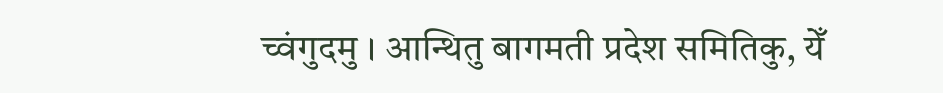च्वंगुदमु । आन्थितु बागमती प्रदेश समितिकु, येँ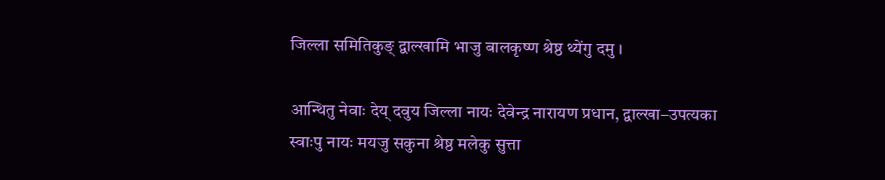जिल्ला समितिकुङ् द्वाल्खामि भाजु बालकृष्ण श्रेष्ठ थ्येंगु दमु ।

आन्थितु नेवाः देय् दवुय जिल्ला नायः देवेन्द्र नारायण प्रधान, द्वाल्खा–उपत्यका स्वाःपु नायः मयजु सकुना श्रेष्ठ मलेकु सुत्ता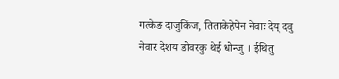गत्केङ दाजुकिंज, तिताकेहेपेन नेवाः देय् दवु नेवार देशय डोवरकु थेई धोन्जु । ईथितु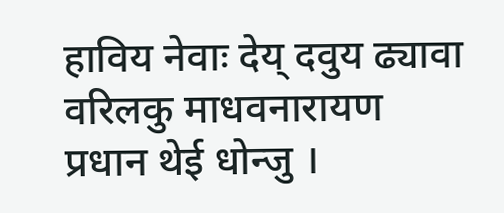हाविय नेवाः देय् दवुय ढ्यावा वरिलकु माधवनारायण प्रधान थेई धोन्जु ।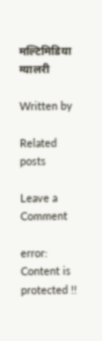मल्टिमिडिया ग्यालरी

Written by

Related posts

Leave a Comment

error: Content is protected !!